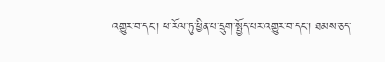འགྱུར་བ་དང་། ཕ་རོལ་ཏུ་ཕྱིན་པ་དྲུག་སྤྱོད་པར་འགྱུར་བ་དང་། ཐམས་ཅད་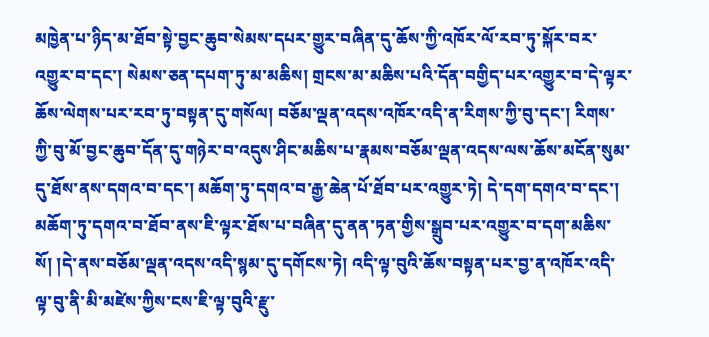མཁྱེན་པ་ཉིད་མ་ཐོབ་སྟེ་བྱང་ཆུབ་སེམས་དཔར་གྱུར་བཞིན་དུ་ཆོས་ཀྱི་འཁོར་ལོ་རབ་ཏུ་སྐོར་བར་འགྱུར་བ་དང་། སེམས་ཅན་དཔག་ཏུ་མ་མཆིས། གྲངས་མ་མཆིས་པའི་དོན་བགྱིད་པར་འགྱུར་བ་དེ་ལྟར་ཆོས་ལེགས་པར་རབ་ཏུ་བསྟན་དུ་གསོལ། བཅོམ་ལྡན་འདས་འཁོར་འདི་ན་རིགས་ཀྱི་བུ་དང་། རིགས་ཀྱི་བུ་མོ་བྱང་ཆུབ་དོན་དུ་གཉེར་བ་འདུས་ཤིང་མཆིས་པ་རྣམས་བཅོམ་ལྡན་འདས་ལས་ཆོས་མངོན་སུམ་དུ་ཐོས་ནས་དགའ་བ་དང་། མཆོག་ཏུ་དགའ་བ་རྒྱ་ཆེན་པོ་ཐོབ་པར་འགྱུར་ཏེ། དེ་དག་དགའ་བ་དང་། མཆོག་ཏུ་དགའ་བ་ཐོབ་ནས་ཇི་ལྟར་ཐོས་པ་བཞིན་དུ་ནན་ཏན་གྱིས་སྒྲུབ་པར་འགྱུར་བ་དག་མཆིས་སོ། །དེ་ནས་བཅོམ་ལྡན་འདས་འདི་སྙམ་དུ་དགོངས་ཏེ། འདི་ལྟ་བུའི་ཆོས་བསྟན་པར་བྱ་ན་འཁོར་འདི་ལྟ་བུ་ནི་མི་མཛེས་ཀྱིས་ངས་ཇི་ལྟ་བུའི་རྫུ་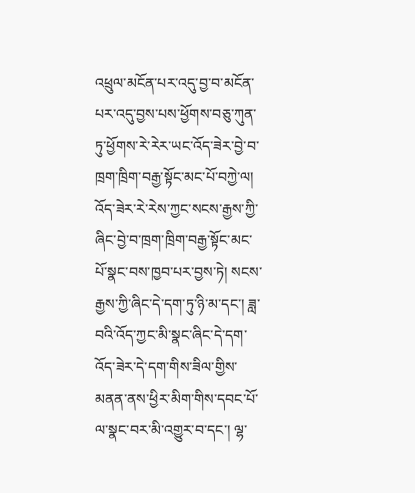འཕྲུལ་མངོན་པར་འདུ་བྱ་བ་མངོན་པར་འདུ་བྱས་པས་ཕྱོགས་བཅུ་ཀུན་ཏུ་ཕྱོགས་རེ་རེར་ཡང་འོད་ཟེར་བྱེ་བ་ཁྲག་ཁྲིག་བརྒྱ་སྟོང་མང་པོ་བཀྱེ་ལ། འོད་ཟེར་རེ་རེས་ཀྱང་སངས་རྒྱས་ཀྱི་ཞིང་བྱེ་བ་ཁྲག་ཁྲིག་བརྒྱ་སྟོང་མང་པོ་སྣང་བས་ཁྱབ་པར་བྱས་ཏེ། སངས་རྒྱས་ཀྱི་ཞིང་དེ་དག་ཏུ་ཉི་མ་དང་། ཟླ་བའི་འོད་ཀྱང་མི་སྣང་ཞིང་དེ་དག་འོད་ཟེར་དེ་དག་གིས་ཟིལ་གྱིས་མནན་ནས་ཕྱིར་མིག་གིས་དབང་པོ་ལ་སྣང་བར་མི་འགྱུར་བ་དང་། ལྷ་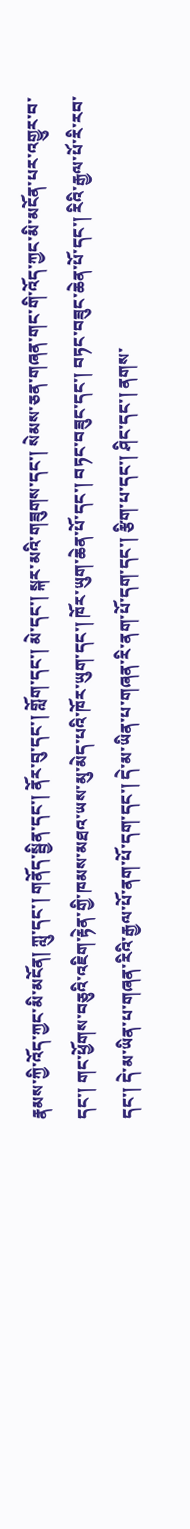རྣམས་ཀྱི་འོད་ཀྱང་མི་མངོན། ཀླུ་དང་། གནོད་སྦྱིན་དང་། ནོར་བུ་དང་། གློག་དང་། མེ་དང་། སྐར་མའི་གཟུགས་དང་། སེམས་ཅན་གཞན་གང་གི་འོད་ཀྱང་མི་མངོན་པར་འགྱུར་བ་དང་། གང་ཕྱོགས་བཅུའི་འཇིག་རྟེན་གྱི་ཁམས་མཐའ་ཡས་མུ་མེད་པའི་ཁོར་ཡུག་དང་། ཁོར་ཡུག་ཆེན་པོ་དང་། བཏང་བཟུང་དང་། བཏང་བཟུང་ཆེན་པོ་དང་། རིའི་རྒྱལ་པོ་རི་རབ་དང་། དེ་མ་ཡིན་པ་གཞན་རིའི་རྒྱལ་པོ་ནག་པོ་དག་དང་། དེ་མ་ཡིན་པ་གཞན་རི་ནག་པོ་དག་དང་། རྩིག་པ་དང་། ཤིང་དང་། ནགས་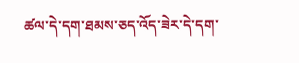ཚལ་དེ་དག་ཐམས་ཅད་འོད་ཟེར་དེ་དག་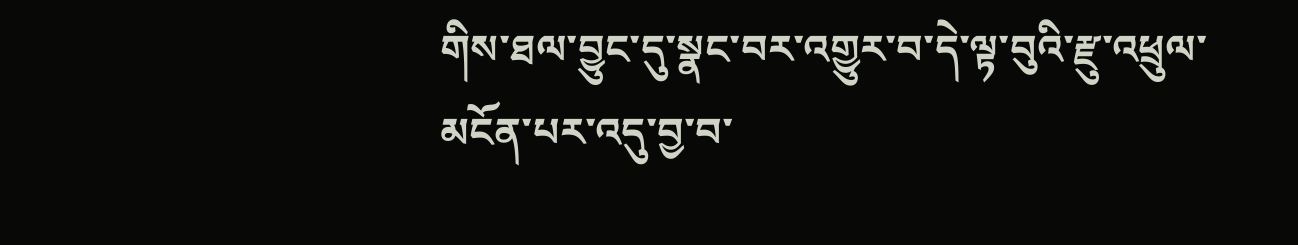གིས་ཐལ་བྱུང་དུ་སྣང་བར་འགྱུར་བ་དེ་ལྟ་བུའི་རྫུ་འཕྲུལ་མངོན་པར་འདུ་བྱ་བ་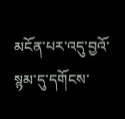མངོན་པར་འདུ་བྱའོ་སྙམ་དུ་དགོངས་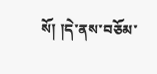སོ། །དེ་ནས་བཅོམ་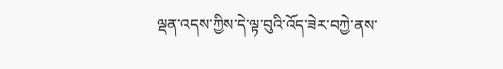ལྡན་འདས་ཀྱིས་དེ་ལྟ་བུའི་འོད་ཟེར་བཀྱེ་ནས་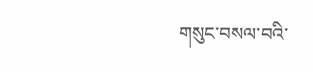གསུང་བསལ་བའི་